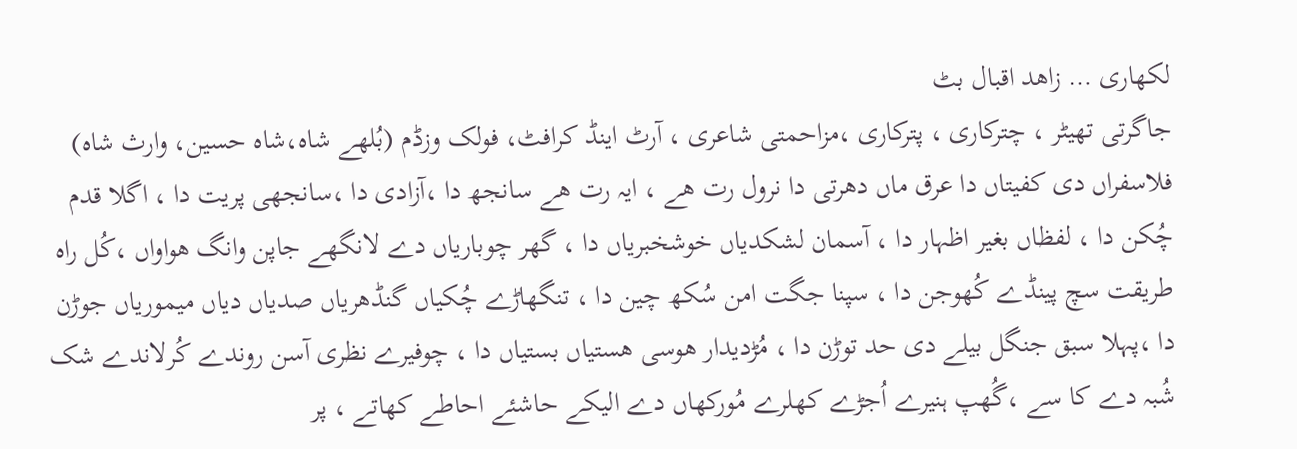لکھاری … زاھد اقبال بٹ
جاگرتی تھیٹر ، چترکاری ، پترکاری ،مزاحمتی شاعری ، آرٹ اینڈ کرافٹ، فولک وزڈم (بُلھے شاہ،شاہ حسین، وارث شاہ) فلاسفراں دی کفیتاں دا عرق ماں دھرتی دا نرول رت ھے ، ایہ رت ھے سانجھ دا ،آزادی دا ،سانجھی پریت دا ، اگلا قدم چُکن دا ، لفظاں بغیر اظہار دا ، آسمان لشکدیاں خوشخبریاں دا ، گھر چوباریاں دے لانگھے جاپن وانگ ھواواں ،کُل راہ طریقت سچ پینڈے کُھوجن دا ، سپنا جگت امن سُکھ چین دا ، تنگھاڑے چُکیاں گنڈھریاں صدیاں دیاں میموریاں جوڑن دا ،پہلا سبق جنگل بیلے دی حد توڑن دا ، مُڑدیدار ھوسی ھستیاں بستیاں دا ، چوفیرے نظری آسن روندے کُرلاندے شک شُبہ دے کا سے ،گُھپ ہنیرے اُجڑے کھلرے مُورکھاں دے الیکے حاشئے احاطے کھاتے ، پر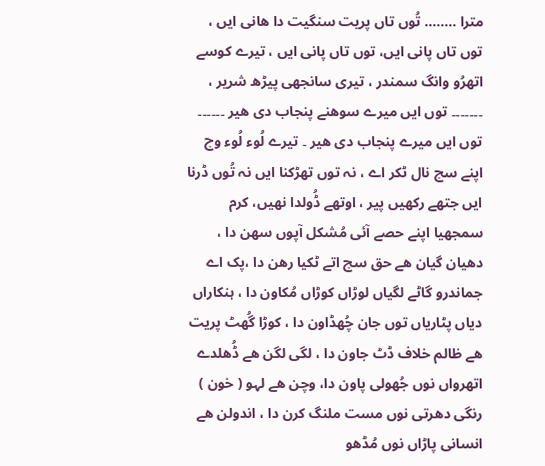مترا …….. تُوں تاں پریت سنگیت دا ھانی ایں ، توں تاں پانی ایں، توں تاں پانی ایں ، تیرے کوسے اتھرُو وانگ سمندر ، تیری سانجھی پیڑھ شریر ، ۔۔۔۔۔۔۔ توں ایں میرے سوھنے پنجاب دی ھیر ۔۔۔۔۔۔ توں ایں میرے پنجاب دی ھیر ۔ تیرے لُوء لُوء وچ اپنے سچ نال ٹکر اے ، نہ توں تھڑکنا ایں نہ تُوں ڈرنا ایں جتھے رکھیں پیر ، اوتھے ڈُولدا نھیں، کرم سمجھیا اپنے حصے آئی مُشکل آپوں سھن دا ، دھیان گیان ھے حق سچ اتے ٹکیا رھن دا ،پک اے جماندرو گاٹے لگیاں لوڑاں کوڑاں مُکاون دا ، ہنکاراں دیاں پٹاریاں توں جان چُھڈاون دا ، کوڑا گُھٹ پریت ھے ظالم خلاف ڈٹ جاون دا ، لگی لگن ھے ڈُھلدے اتھرواں نوں جُھولی پاون دا، وچن ھے لہو ( خون ) رنگی دھرتی نوں مست ملنگ کرن دا ، اندولن ھے انسانی پاڑاں نوں مُڈھو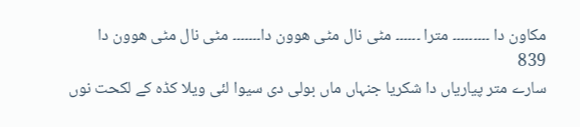مکاون دا ۔۔۔۔۔۔۔۔۔ مترا ۔۔۔۔۔۔ مٹی نال مٹی ھوون دا۔۔۔۔۔۔۔ مٹی نال مٹی ھوون دا
839
سارے متر پیاریاں دا شکریا جنہاں ماں بولی دی سیوا لئی ویلا کڈہ کے لکحت نوں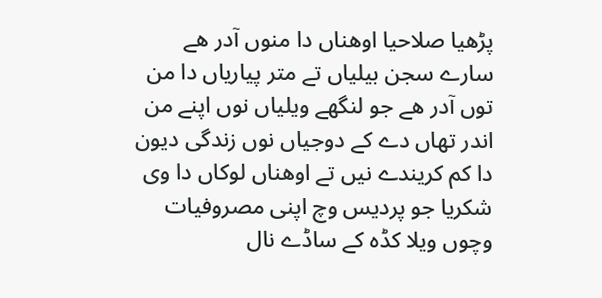پڑھیا صلاحیا اوھناں دا منوں آدر ھے
سارے سجن بیلیاں تے متر پیاریاں دا من توں آدر ھے جو لنگھے ویلیاں نوں اپنے من اندر تھاں دے کے دوجیاں نوں زندگی دیون دا کم کریندے نیں تے اوھناں لوکاں دا وی شکریا جو پردیس وچ اپنی مصروفیات وچوں ویلا کڈہ کے ساڈے نال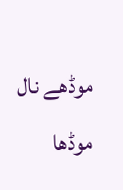موڈھے نال موڈھا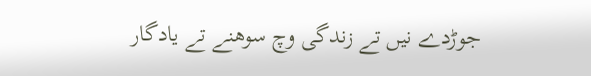جوڑدے نیں تے زندگی وچ سوھنے تے یادگار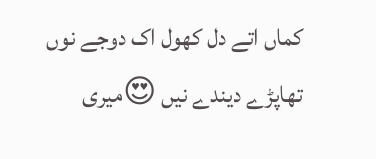کماں اتے دل کھول اک دوجے نوں تھاپڑے دیندے نیں 😍میری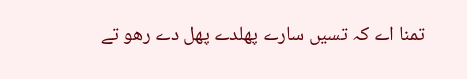تمنا اے کہ تسیں سارے پھلدے پھل دے رھو تے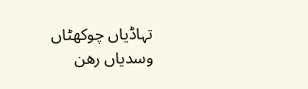تہاڈیاں چوکھٹاں وسدیاں رھن